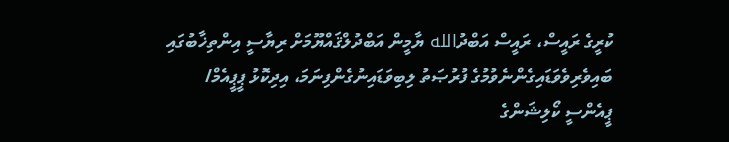ކުރީގެ ރައީސް، ރައީސް އަބްދުالله ޔާމީން އަބްދުލްޤައްޔޫމަށް ރިޔާސީ އިންތިޚާބުގައި ބައިވެރިވެވަޑައިގެންނެވުމުގެ ފުރުޞަތު ލިބިވަޑައިނުގެންފިނަމަ، އިދިކޮޅު ޕީޕީއެމް/ ޕީއެންސީ ކޯލިޝަންގެ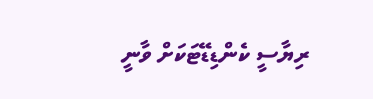ރިޔާސީ ކެންޑިޑޭޓަކަށް ވާނީ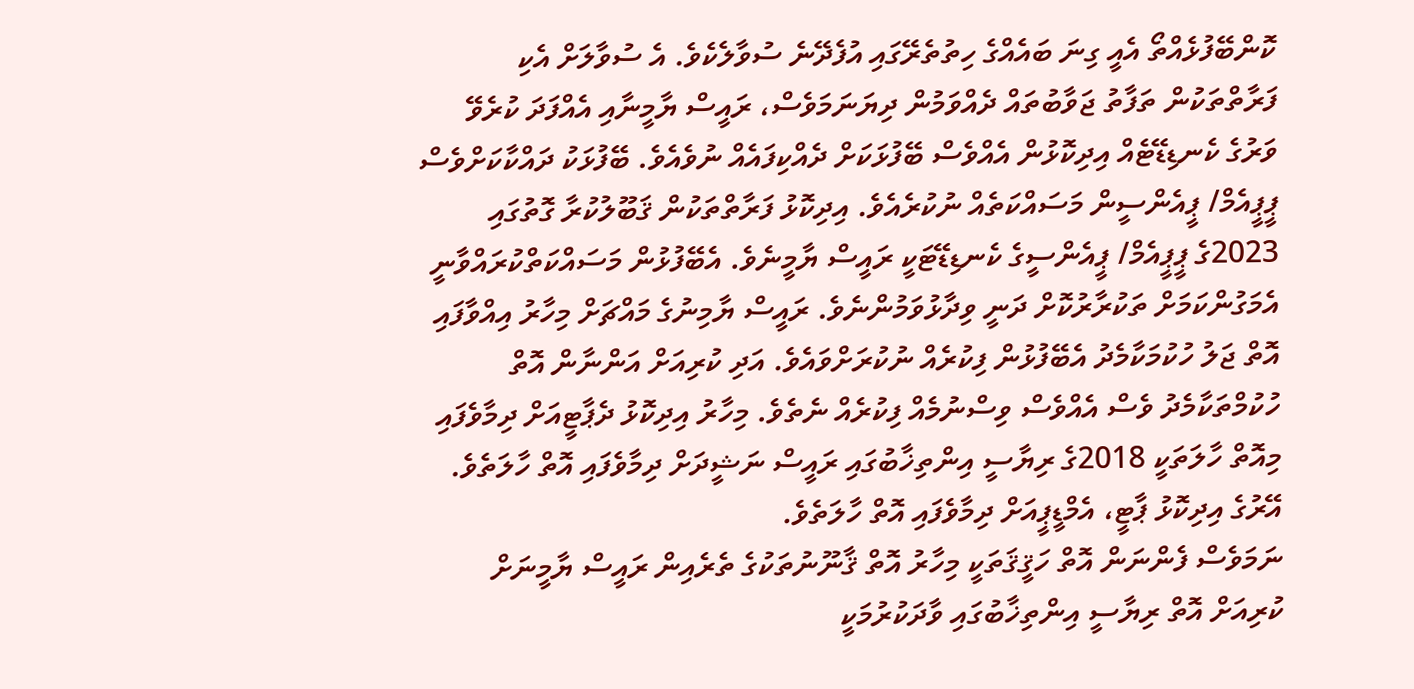ކޮންބޭފުޅެއްތޯ އެއީ ގިނަ ބައެއްގެ ހިތުތެރޭގައި އުފެދޭނެ ސުވާލެކެވެ. އެ ސުވާލަށް އެކި ފަރާތްތަކުން ތަފާތު ޖަވާބުތައް ދެއްވަމުން ދިޔަނަމަވެސް، ރައީސް ޔާމީނާއި އެއްފަދަ ކުރެވޭ ވަރުގެ ކެނޑިޑޭޓެއް އިދިކޮޅުން އެއްވެސް ބޭފުޅަކަށް ދެއްކިފައެއް ނުވެއެވެ. ބޭފުޅަކު ދައްކާކަށްވެސް ޕީޕީއެމް/ ޕީއެންސީން މަސައްކަތެއް ނުކުރެއެވެ. އިދިކޮޅު ފަރާތްތަކުން ޤަބޫލުކުރާ ގޮތުގައި 2023ގެ ޕީޕީއެމް/ ޕީއެންސީގެ ކެނޑިޑޭޓަކީ ރައީސް ޔާމީނެވެ. އެބޭފުޅުން މަސައްކަތްކުރައްވާނީ އެމަގުންކަމަށް ތަކުރާރުކޮށް ދަނީ ވިދާޅުވަމުންނެވެ. ރައީސް ޔާމިނުގެ މައްޗަށް މިހާރު އިއްވާފައި އޮތް ޖަލު ހުކުމަކާމެދު އެބޭފުޅުން ފިކުރެއް ނުކުރަށްވައެވެ. އަދި ކުރިއަށް އަންނާން އޮތް ހުކުމްތަކާމެދު ވެސް އެއްވެސް ވިސްނުމެއް ފިކުރެއް ނެތެވެ. މިހާރު އިދިކޮޅު ދެޕާޓީއަށް ދިމާވެފައި މިއޮތް ހާލަތަކީ 2018ގެ ރިޔާސީ އިންތިޚާބުގައި ރައީސް ނަޝީދަށް ދިމާވެފައި އޮތް ހާލަތެވެ. އޭރުގެ އިދިކޮޅު ޕާޓީ، އެމްޑީޕީއަށް ދިމާވެފައި އޮތް ހާލަތެވެ.
ނަމަވެސް ފެންނަން އޮތް ހަޤީޤަތަކީ މިހާރު އޮތް ޤާނޫނުތަކުގެ ތެރެއިން ރައީސް ޔާމީނަށް ކުރިއަށް އޮތް ރިޔާސީ އިންތިޚާބުގައި ވާދަކުރުމަކީ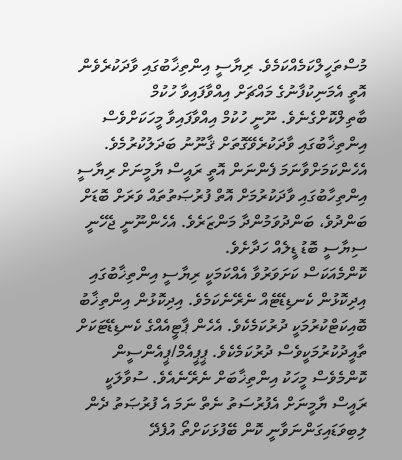މުސްތަހީލްކަމެއްކަމެވެ. ރިޔާސީ އިންތިޚާބުގައި ވާދަކުރެވެން އޮތީ އެމަނިކުފާނުގެ މައްޗަށް އިއްވާފައިވާ ހުކުމް ބާތިލްކޮށްގެނެވެ. ނޫނީ ހުކުމް އިއްވާފައިވާ މީހަކަށްވެސް އިންތިޚާބުގައި ވާދަކުރެވޭގޮތަށް ޤާނޫނު ބަދަލުކުރުމެވެ. އެހެންކަމަށްވާނަމަ ފެންނަން އޮތީ ރައީސް ޔާމީނަށް ރިޔާސީ އިންތިހާބުގައި ވާދަކުރުމަށް އޮތް ފުރުޞަތުތައް ވަރަށް ބޮޑަށް ބަންދުވެ، ބަންދުވަމުންދާ މަންޒަރެވެ. އެހެންނޫނީ ޖެހޭނީ ސިޔާސީ ބޮޑު ޑީލެއް ހަދާށެވެ.
ކޮންމެއަކަސް ކަށަވަރުވާ އެއްކަމަކީ ރިޔާސީ އިންތިޚާބުގައި އިދިކޮޅުން ކެނޑިޑޭޓެއް ނެރޭނެކަމެވެ. އިދިކޮޅުން އިންތިޚާބު ބޮއިކަޓްކުރުމަކީ ދުރުކަމެކެވެ. އެހެން ޕާޓީއެއްގެ ކެނޑިޑޭޓަކަށް ތާއީދުކުރުމަކީވެސް ދުރުކަމެކެވެ. ޕީޕީއެމް/ޕީއެންސީން ކޮންމެވެސް މީހަކު އިންތިޚާބަށް ނެރޭނެއެވެ. ސުވާލަކީ ރައީސް ޔާމީނަށް އެފުރުސަތު ނެތް ނަމަ އެ ފުރުޞަތު ދެން ލިބިވަޑައިގަންނަވާނީ ކޮން ބޭފުޅަކަށްތޯ އުފެދޭ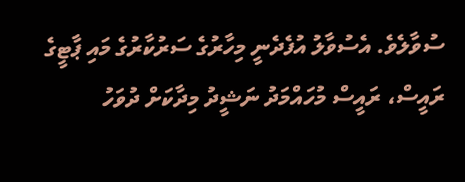ސުވާލެވެ. އެސުވާލު އުފެދެނީ މިހާރުގެ ސަރުކާރުގެ މައި ޕާޓީގެ ރައީސް، ރައީސް މުހައްމަދު ނަޝީދު މިދާކަށް ދުވަހު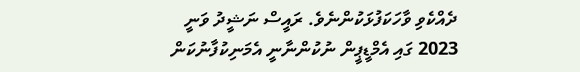ދެއްކެވި ވާހަކަފުޅަކުންނެވެ. ރައީސް ނަޝީދު ވަނީ 2023 ގައި އެމްޑީޕީން ނުކުންނާނީ އެމަނިކުފާނުކަން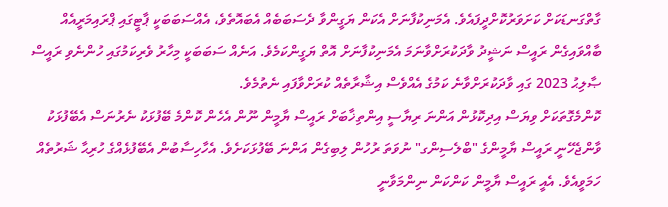ގާތްގަނޑަކަށް ކަށަވަރުކޮށްދީފައެވެ. އެމަނިކުފާނަށް އެކަން ޔަގީންވާ ދެސަބަބެއް އެބައޮތެވެ، އެއްސަބަބަކީ ޕާޓީގައި ޕްރައިމަރީއެއް ބާއްވައިގެން ރައީސް ނަޝީދު ވާދަކުރަށްވާނަމަ އެމަނިކުފާނަށް އޮތް ޔަގީންކަމެވެ. އަނެއް ސަބަބަކީ މިހާރު ވެރިކަމުގައި ހުންނެވި ރައީސް ޞާލިޙު 2023 ގައި ވާދަކުރަށްވާނެ ކަމުގެ އެއްވެސް އިޝާރާތެއް ކުރަށްވާފައި ނެތުމެވެ.
ކޮންމެގޮތަކަށް ވިޔަސް އިދިކޮޅުން އަންނަ ރިޔާސީ އިންތިޚާބަށް ރައީސް ޔާމީން ނޫން އެހެން ކޮންމެ ބޭފުޅަކު ނެރުނަސް އެބޭފުޅަކު ވާންޖެހޭނީ ރައީސް ޔާމީންގެ "ބްލެސިންގ" ނުވަތަ ރުހުން ލިބިގެން އަންނަ ބޭފުޅަކަށެވެ. އެހާހިސާބުން އެބޭފުޅެއްގެ ހުރިޙާ ޝަރުތެއް ހަމަވީއެވެ. އެއީ ރައީސް ޔާމީން ކަންކަން ނިންމަވާނީ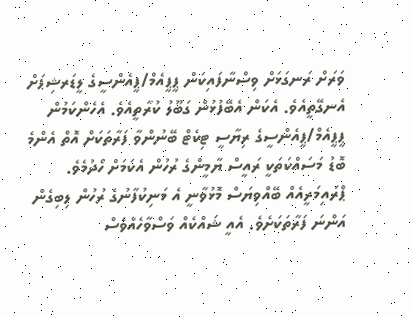ވަރަށް ރަނގަޅަށް ވިސްނާފައިކަން ޕީޕީއެމް/ޕީއެންސީގެ ލީޑަރޝިޕަށް އެނގޭތީއެވެ. އެކަން އެބޭފުޅުން ގަބޫލު ކުރާތީއެވެ. އެހެންކަމުން ޕީޕީއެމް/ޕީއެންސީގެ ރިޔާސީ ޓިކެޓް ބޭނުންވާ ފަރާތަކަށް އޮތް އެންމެ ބޮޑު މަސައްކަތަކީ ރައީސް ޔާމީންގެ ރުހުން އެކަމަށް ހޯދުމެވެ. ޕްރައިމަރީއެއް ބޭއްވިޔަސް މޮޅުވާނީ އެ މަނިކުފާނުގެ ރުހުން ލިބިގެން އަންނަ ފަރާތަކަށެވެ. އެއީ ޝައްކެއް ވަސްވާހެއްވެސް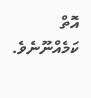އޮތް ކަމެއްނޫނެވެ.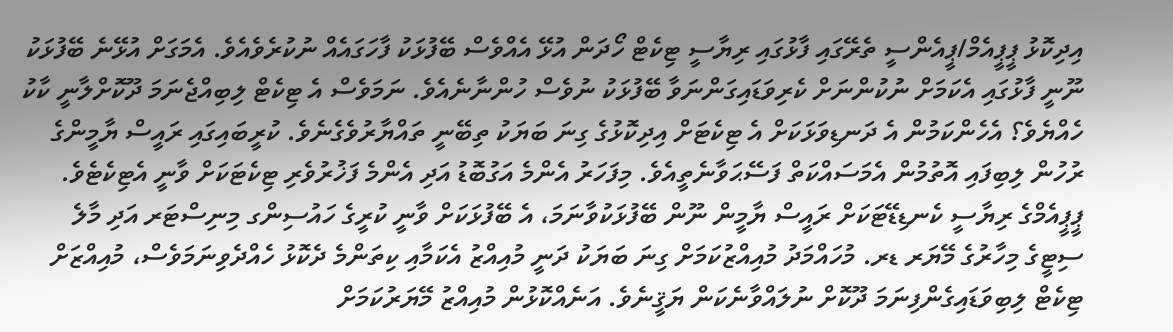އިދިކޮޅު ޕީޕީއެމް/ޕީއެންސީ ތެރޭގައި ފާޅުގައި ރިޔާސީ ޓިކެޓް ހޯދަން އުޅޭ އެއްވެސް ބޭފުޅަކު ފާހަގައެއް ނުކުރެވެއެވެ. އެމަގަށް އުޅޭނެ ބޭފުޅަކު ނޫނީ ފާޅުގައި އެކަމަށް ނުކުންނަށް ކެރިވަޑައިގަންނަވާ ބޭފުޅަކު ނުވެސް ހުންނާނެއެވެ. ނަމަވެސް އެ ޓިކެޓް ލިބިއްޖެނަމަ ދޫކޮށްލާނީ ކާކު ހެއްޔެވެ؟ އެހެންކަމުން އެ ދަނޑިވަޅަކަށް އެ ޓިކެޓަށް އިދިކޮޅުގެ ގިނަ ބަޔަކު ތިބޭނީ ތައްޔާރުވެގެނެވެ. ކުރީބައިގައި ރައީސް ޔާމީންގެ ރުހުން ލިބިފައި އޮތުމުން އެމަސައްކަތް ފަސޭޙަވާނެތީއެވެ. މިފަހަރު އެންމެ އަގުބޮޑު އަދި އެންމެ ފަޚުރުވެރި ޓިކެޓަކަށް ވާނީ އެޓިކެޓެވެ.
ޕީޕީއެމްގެ ރިޔާސީ ކެނޑިޑޭޓަކަށް ރައީސް ޔާމީން ނޫން ބޭފުޅަކުވާނަމަ، އެ ބޭފުޅަކަށް ވާނީ ކުރީގެ ހައުސިންގ މިނިސްޓަރ އަދި މާލެ ސިޓީގެ މިހާރުގެ މޭޔަރ ޑރ. މުހައްމަދު މުއިއްޒުކަމަށް ގިނަ ބަޔަކު ދަނީ މުއިއްޒު އެކަމާއި ކިތަންމެ ދެކޮޅު ހެއްދެވިނަމަވެސް، މުއިއްޒަށް ޓިކެޓް ލިބިވަޑައިގެންފިނަމަ ދޫކޮށް ނުލައްވާނެކަން ޔަޤީނެވެ. އަނެއްކޮޅުން މުއިއްޒު މޭޔަރުކަމަށް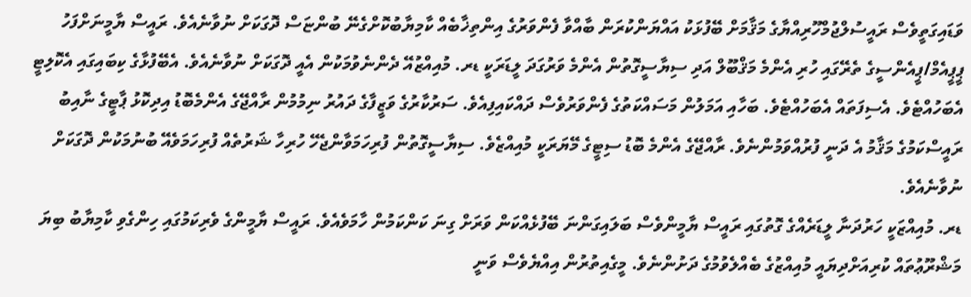ވަޑައިގަތީވެސް ރައީސުލްޖުމްހޫރިއްޔާގެ މަޤާމަށް ބޭފުޅަކު އައްޔަންކުރަން ބާއްވާ ފެންވަރުގެ އިންތިޚާބެއް ކާމިޔާބުކޮށްގެނޭ ބުންޏަސް ދޮގަކަށް ނުވާނެއެވެ. ރައީސް ޔާމީނަށްފަހު ޕީޕީއެމް/ޕީއެންސީގެ ތެރޭގައި ހުރި އެންމެ މަޤްބޫލް އަދި ސިޔާސީގޮތުން އެންމެ ވަރުގަދަ ލީޑަރަކީ ޑރ. މުއިއްޒުއޭ ދެންނެވުމަކުން އެއީ ދޮގަކަށް ނުވާނެއެވެ. އެބޭފުޅާގެ ކިބައިގައި އެކޮލިޓީ އެބަހުއްޓެވެ. އެސިފަތައް އެބަހުއްޓެވެ. ބަހާއި އަމަލުން މަސައްކަތުގެ ފެންވަރުވެސް ދައްކައިފިއެވެ. ސަރުކާރުގެ ވަޒީފާގެ ދައުރު ނިމުމުން ރާއްޖޭގެ އެންމެބޮޑު އިދިކޮޅު ޕާޓީގެ ނާއިބު ރައީސްކަމުގެ މަޤާމު އެ ދަނީ ފުރުއްވަމުންނެވެ. ރާއްޖޭގެ އެންމެ ބޮޑު ސިޓީގެ މޭޔަރަކީ މުއިއްޒެވެ. ސިޔާސީގޮތުން ފުރިހަމަވާންޖެހޭ ހުރިހާ ޝަރުތެއް ފުރިހަމަވެއޭ ބުނުމަކުން ދޮގަކަށް ނުވާނެއެވެ.
ޑރ. މުއިއްޒަކީ ހަރުދަނާ ލީޑަރެއްގެ ގޮތުގައި ރައީސް ޔާމީންވެސް ބަލައިގަންނަ ބޭފުޅެއްކަން ވަރަށް ގިނަ ކަންކަމުން ހާމަވެއެވެ. ރައީސް ޔާމީންގެ ވެރިކަމުގައި ހިންގެވި ކާމިޔާބު ބިޔަ މަޝްރޫޢުތައް ކުރިއަށްދިޔައީ މުއިއްޒުގެ ބެއްލެވުމުގެ ދަށުންނެވެ. މީގެއިތުރުން އިއްޔެވެސް ވަނީ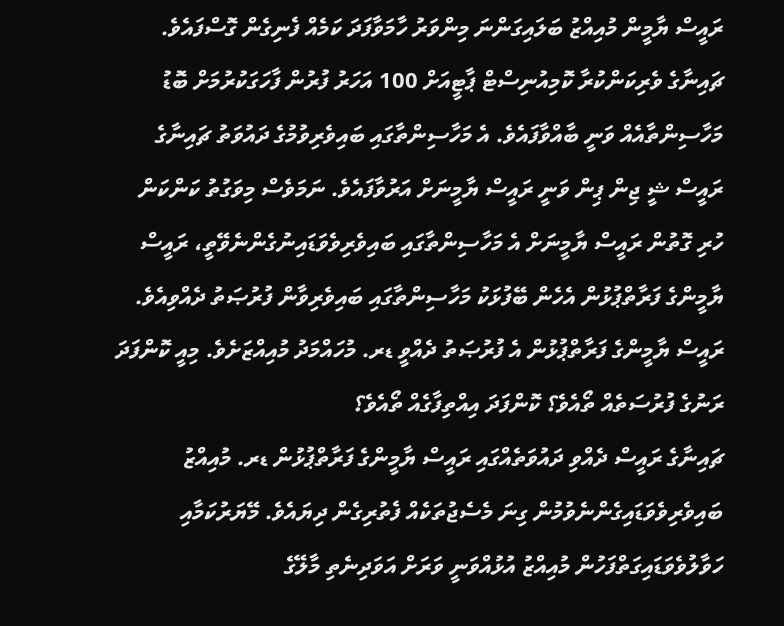ރައީސް ޔާމީން މުއިއްޒު ބަލައިގަންނަ މިންވަރު ހާމަވާފަދަ ކަމެއް ފެނިގެން ގޮސްފައެވެ.
ޗައިނާގެ ވެރިކަންކުރާ ކޮމިއުނިސްޓް ޕާޓީއަށް 100 އަހަރު ފުރުން ފާހަގަކުރުމަށް ބޮޑު މަހާސިންތާއެއް ވަނީ ބާއްވާފައެވެ. އެ މަހާސިންތާގައި ބައިވެރިވުމުގެ ދައުވަތު ޗައިނާގެ ރައީސް ޝީ ޖިން ޕިން ވަނީ ރައީސް ޔާމީނަށް އަރުވާފައެވެ. ނަމަވެސް މިވަގުތު ކަންކަން ހުރި ގޮތުން ރައީސް ޔާމީނަށް އެ މަހާސިންތާގައި ބައިވެރިވެވަޑައިނުގެންނެވޭތީ، ރައީސް ޔާމީންގެ ފަރާތްޕުޅުން އެހެން ބޭފުޅަކު މަހާސިންތާގައި ބައިވެރިވާން ފުރުޞަތު ދެއްވިއެވެ. ރައީސް ޔާމީންގެ ފަރާތްޕުޅުން އެ ފުރުޞަތު ދެއްވީ ޑރ. މުހައްމަދު މުއިއްޒަށެވެ. މިއީ ކޮންފަދަ ރަނުގެ ފުރުސަތެއް ތޯއެވެ؟ ކޮންފަދަ އިއްތިފާގެއް ތޯއެވެ؟
ޗައިނާގެ ރައީސް ދެއްވި ދައުވަތެއްގައި ރައީސް ޔާމީންގެ ފަރާތްޕުޅުން ޑރ. މުއިއްޒު ބައިވެރިވެވަޑައިގެންނެވުމުން ގިނަ މެސެޖުތަކެއް ފެތުރިގެން ދިޔައެވެ. މޭޔަރުކަމާއި ހަވާލުވެވަޑައިގަތްފަހުން މުއިއްޒު އުޅުއްވަނީ ވަރަށް އަވަދިނެތި މާލޭގެ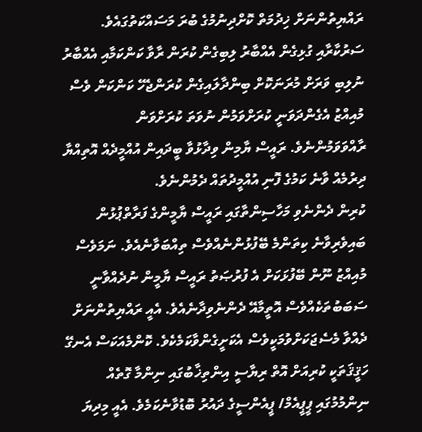ރައްޔިތުންނަށް ޚިދުމަތް ކޮށްދިނުމުގެ ބުރަ މަސައްކަތުގައެވެ. ސަރުކާރާއި ގުޅިގެން އެއްބާރު ލިބިގެން ކުރަން ރާވާ ކަންކަމާއި އެއްބާރު ނުލިބި ވަރަށް މުރަނަކޮށް ބިންދާލައިގެން ކުރަންޖެހޭ ކަންކަން ވެސް މުއިއްޒު އެގެންދަވަނީ ކުރަށްވަމުން ނުވަތަ ކުރަށްވަން ރާއްވަވަމުންނެވެ. ރައީސް ޔާމިން ވިދާޅުވާ ބީދައިން އުއްމީދެއް އޮތިއްޔާ ދިރުމެއް ވާނެ ކަމުގެ ފޮނި އުއްމީދުތައް ދެމުންނެވެ.
ކުރިން ދެންނެވި މަހާސިންތާގައި ރައީސް ޔާމީންގެ ފަރާތްޕުޅުން ބައިވެރިވާނެ ކިތަންމެ ބޭފުޅުންނެއްވެސް ތިއްބަވާނެއެވެ. ނަމަވެސް މުއިއްޒު ނޫން ބޭފުޅަކަށް އެ ފުރުޞަތު ރައީސް ޔާމީން ނުދެއްވާނީ ސަބަބުތަކެއްވެސް އޮތީމާއޭ ދެންނެވިދާނެއެވެ. އެއީ ރައްޔިތުންނަށް ދެއްވާ މެސެޖަކަށްވުމަކީވެސް އެކަށީގެންވާކަމެކެވެ. ކޮންމެއަކަސް އެނގޭ ހަޤީޤަތަކީ ކުރިއަށް އޮތް ރިޔާސީ އިންތިޚާބުގައި ނިންމާ ގޮތެއް ނިންމުމުގައި ޕީޕީއެމް/ ޕީއެންސީގެ ދައުރު ބޮޑުވާނެކަމެވެ. އެއީ މިދިޔަ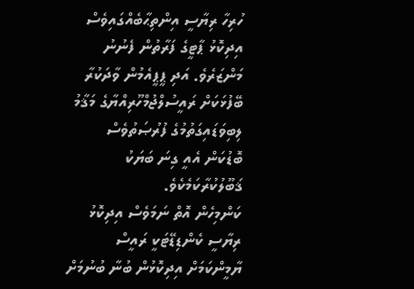ހުރިހާ ރިޔާސީ އިންތިޙާބެއްގައިވެސް އިދިކޮޅު ޕާޓީގެ ފަރާތުން ފެނުނު މަންޒަރެވެ. އަދި ޕީޕީއެމުން ވާދަކުރާ ބޭފުޅަކަށް ރައީސުލްޖުމްހޫރިއްޔާގެ މަޤާމު ލިބިވަޑައިގަތުމުގެ ފުރުޞަތުވެސް ބޮޑުކަން އެއީ ގިނަ ބަޔަކު ޤަބޫލުކުރާކަމެކެވެ.
ކަންމިހެން އޮތް ނަމަވެސް އިދިކޮޅު ރިޔާސީ ކެންޑިޑޭޓަކީ ރައީސް ޔާމީންކަމަށް އިދިކޮޅުން ބުނާ ބުނުމަށް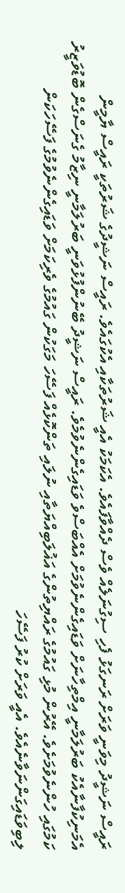ރައީސް ނަޝީދު މިވަނީ ވަރަށް ރަނގަޅު ފެހި ސިގުނަލެއް ވެސް ދެއްވާފައެވެ. އެކަމަކު އެއީ ޝަރުތަކާއި އެކުގައެވެ. ރައީސް ނަޝީދުގެ ޝަރުތަކީ ރައީސް ޔާމީން އެމަނިކުފާނާއެކު ބަރުލަމާނީ އިމްތިހާނަށް ވަޑައިގެންނެވުމަށް އެއްބަސްވެ ވަޑައިގެންނެވުމެވެ. ރައީސް ނަޝީދު ބޭނުންފުޅުވަނީ ބަރުލަމާނީ ނިޒާމު ގެނަސްގެން ބޮޑުވަޒީރު ކަމުގައި ހުންނެވުމަށެވެ. އޭރުން މުޅި ގައުމުގެ ރައްޔިތުންގެ އަޣުލަބިއްޔަތާއި ނުލައި ތަންކޮޅެއް ފަސޭހަ މަގަކުން ގައުމުގެ ވެރިކަމަށް ވަޑައިގެންނެވުމުގެ ފަސޭހަކަން ލިބިވަޑައިގަންނަވާނެއެވެ. އެއީ ވަރަށް ކުރު ފަސޭހަ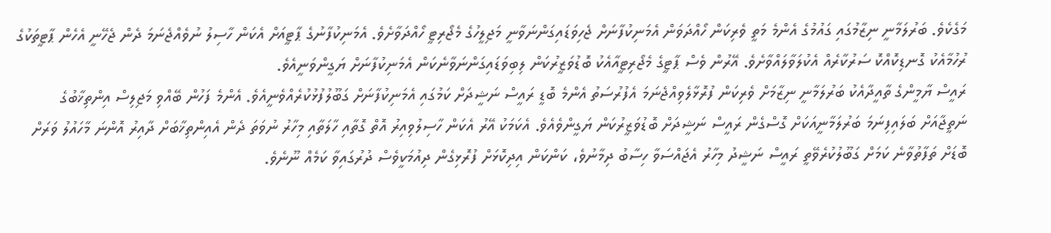މަގެކެވެ. ބަރުލަމާނީ ނިޒާމުގައި ގައުމުގެ އެންމެ މަތީ ވެރިކަން ހޯއްދަވަން އެމަނިކުފާނަށް ޖެހިވަޑައިގަންނަވާނީ މަޖިލީހުގެ މެޖޯރިޓީ ހޯއްދަވާށެވެ. އެމަނިކުފާނުގެ ޕާޓީއަށް އެކަން ހާސިލު ނުވެއްޖެނަމަ ދެން ޖެހޭނީ އެހެން ޕާޓީތަކުގެ ރުހުމާއެކު ގޮނޑިކޮއްކޮ ސަރުކާރެއް އެކުލަވާލައްވާށެވެ. އޭރުން ވެސް ޕާޓީގެ މެޖޯރިޓީއާއެކު ބޮޑުވަޒީރުކަން ލިބިވަޑައިގަންނަވާނެކަން އެމަނިކުފާނަށް ޔަގީންވަނީއެވެ.
ރައީސް ޔާމީންގެ ތާއީދާއެކު ބަރުލަމާނީ ނިޒާމަށް ވެރިކަން ފުރޮޅާލެވިއްޖެނަމަ އެފުރުސަތު އެންމެ ބޮޑީ ރައީސް ނަޝީދަށް ކަމުގައި އެމަނިކުފާނަށް ގަބޫލުފުޅުކުރެއްވެނީއެވެ. އެންމެ ފަހުން ބޭއްވި މަޖިލިސް އިންތިޚާބުގެ ނަތީޖާއަށް ބަލައިފިނަމަ ބަރުލަމާނީއަކަށް ގޮސްގެން ރައީސް ނަޝީދަށް ބޮޑުވަޒީރުކަން ޔަގީންވެއެވެ. އެކަމަކު އޭރު އެކަން ހާސިލުވިއިރު އޮތް ގޮތާއި ހާލަތާއި މިހާރު ނުވަތަ ދެން އެއިންތިޚާބަށް ދާއިރު އޮންނަ މާހައުލު ވަރަށް ބޮޑަށް ތަފާތުވާނެ ކަމަށް ގަބޫލުކުރެވޭތީ ރައީސް ނަޝީދު މިހާރު އެޖައްސަވާ ހިސާބު ދިމާނުވެ، ކަންކަން އިދިކޮޅަށް ފުރޮޅިގެން ދިއުމަކީވެސް ދުރުގައިވާ ކަމެއް ނޫނެވެ.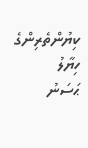ކިޔުންތެރިންގެ ހިޔާލު
ޙަސަނު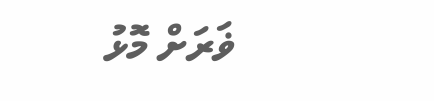ޥަރަށް މޮޅު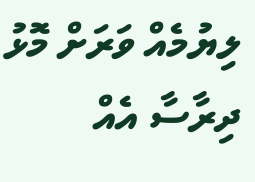ލިޔުމެއް ވަރަށް މޮޅު ދިރާސާ އެއް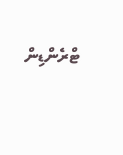ޓްރެންޑިން